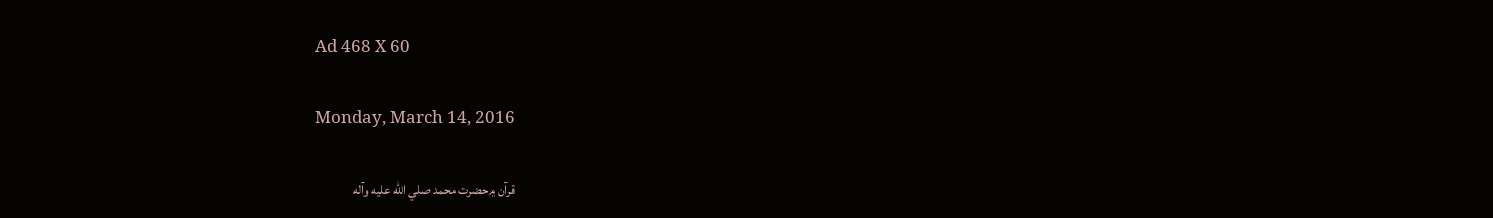Ad 468 X 60

Monday, March 14, 2016

قرآن ۾حضرت محمد صلي الله عليه وآله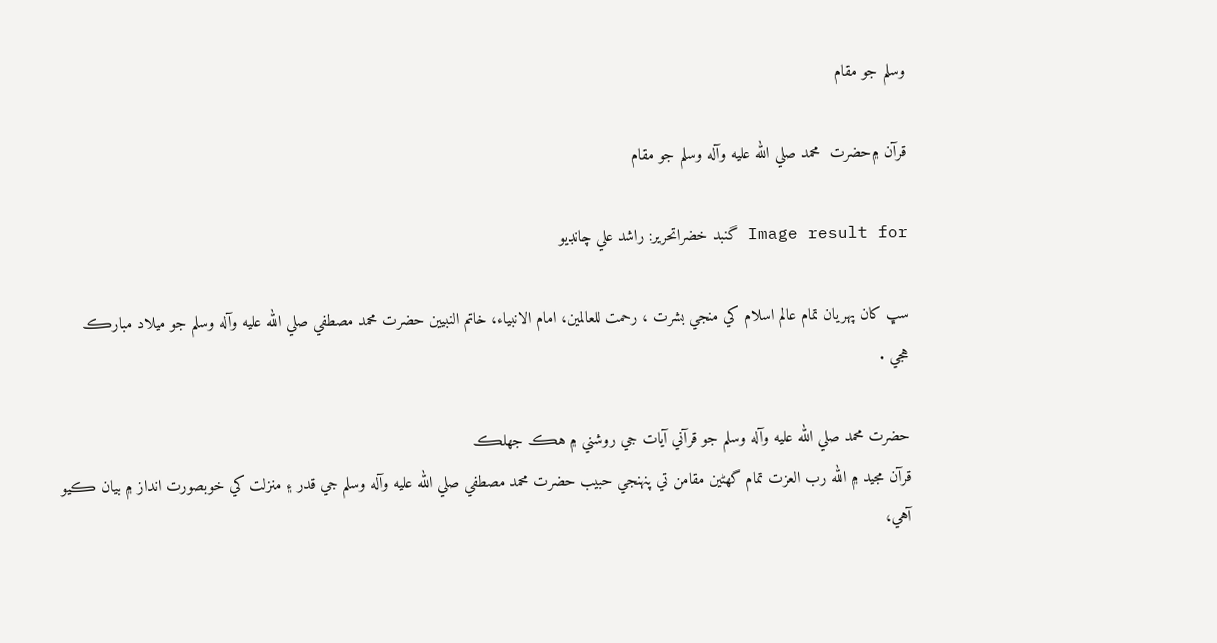وسلم جو مقام

قرآن ۾حضرت  محمد صلي الله عليه وآله وسلم جو مقام

Image result for گنبد خضراتحرير: راشد علي چانڊيو

سڀ کان پهريان تمام عالم اسلام کي منجي بشرت ، رحمت للعالمين، امام الانبياء، خاتم النبيين حضرت محمد مصطفي صلي الله عليه وآله وسلم جو ميلاد مبارڪ هجي .

حضرت محمد صلي الله عليه وآله وسلم جو قرآني آيات جي روشني ۾ هڪ جهلڪ
قرآن مجيد ۾ الله رب العزت تمام گهڻين مقامن تي پنهنجي حبيب حضرت محمد مصطفي صلي الله عليه وآله وسلم جي قدر ۽ منزلت کي خوبصورت انداز ۾ بيان ڪيو آهي،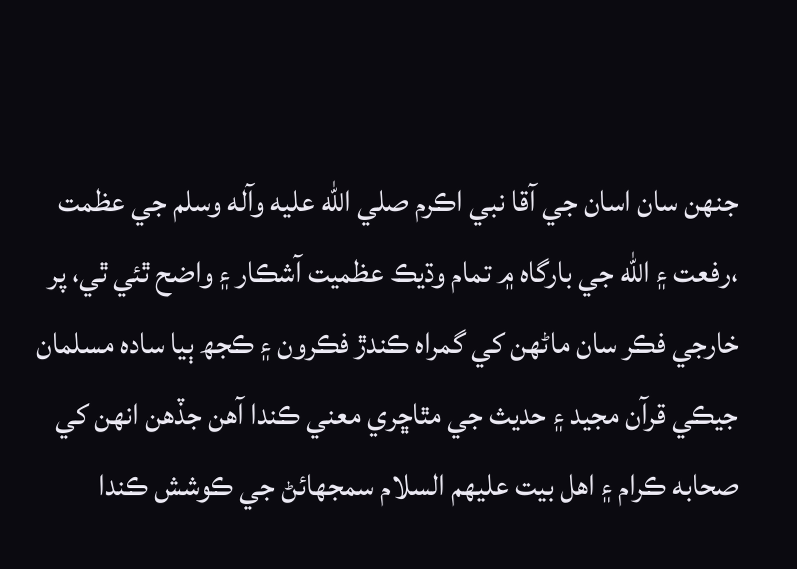جنهن سان اسان جي آقا نبي اڪرم صلي الله عليه وآله وسلم جي عظمت ،رفعت ۽ الله جي بارگاه ۾ تمام وڌيڪ عظميت آشڪار ۽ واضح ٿئي ٿي، پر خارجي فڪر سان ماڻهن کي گمراه ڪندڙ فڪرون ۽ ڪجھ ٻيا ساده مسلمان جيڪي قرآن مجيد ۽ حديث جي مٿاڇري معني ڪندا آهن جڏهن انهن کي صحابه ڪرام ۽ اهل بيت عليهم السلام سمجهائڻ جي ڪوشش ڪندا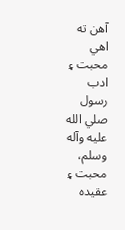آهن ته اهي محبت ۽ ادب رسول صلي الله عليه وآله وسلم، محبت ۽ عقيده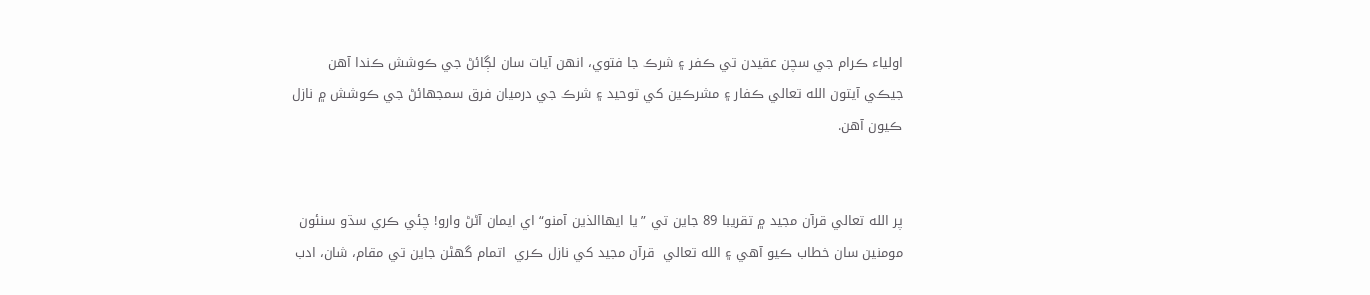اولياء ڪرام جي سچن عقيدن تي ڪفر ۽ شرڪ جا فتوي، انهن آيات سان لڳائڻ جي ڪوشش ڪندا آهن جيڪي آيتون الله تعالي ڪفار ۽ مشرڪين کي توحيد ۽ شرڪ جي درميان فرق سمجهائڻ جي ڪوشش ۾ نازل ڪيون آهن.


پر الله تعالي قرآن مجيد ۾ تقريبا 89 جاين تي ”يا ايهاالذين آمنو“ اي ايمان آڻڻ وارو! چئي ڪري سڌو سنئون مومنين سان خطاب ڪيو آهي ۽ الله تعالي  قرآن مجيد کي نازل ڪري  اتمام گهڻن جاين تي مقام، شان، ادب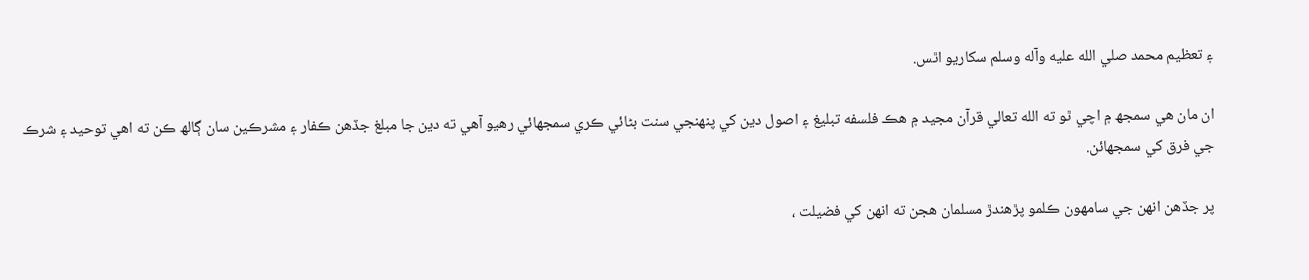۽ تعظيم محمد صلي الله عليه وآله وسلم سکاريو اٿس.

ان مان هي سمجھ ۾ اچي ٿو ته الله تعالي قرآن مجيد ۾ هڪ فلسفه تبليغ ۽ اصول دين کي پنهنجي سنت بڻائي ڪري سمجهائي رهيو آهي ته دين جا مبلغ جڏهن ڪفار ۽ مشرڪين سان ڳالھ ڪن ته اهي توحيد ۽ شرڪ جي فرق کي سمجهائن.

پر جڏهن انهن جي سامهون ڪلمو پڙهندڙ مسلمان هجن ته انهن کي فضيلت ،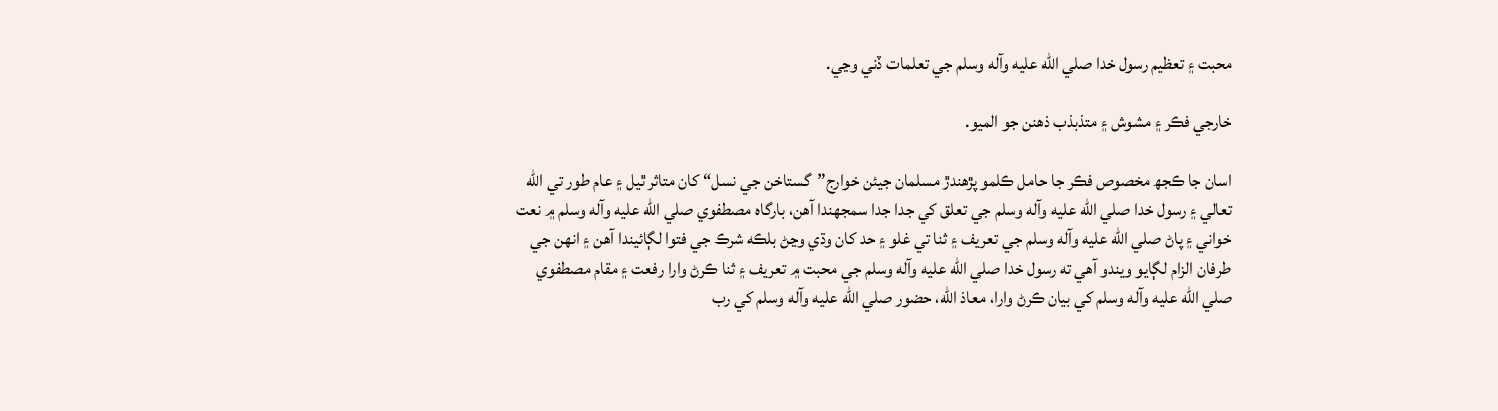محبت ۽ تعظيم رسول خدا صلي الله عليه وآله وسلم جي تعلمات ڏني وڃي.

خارجي فڪر ۽ مشوش ۽ متذبذب ذهنن جو الميو.

اسان جا ڪجھ مخصوص فڪر جا حامل ڪلمو پڙهندڙ مسلمان جيئن خوارج”گستاخن جي نسل“ کان متاثر ٿيل ۽ عام طور تي الله تعالي ۽ رسول خدا صلي الله عليه وآله وسلم جي تعلق کي جدا جدا سمجهندا آهن، بارگاه مصطفوي صلي الله عليه وآله وسلم ۾ نعت خواني ۽ پاڻ صلي الله عليه وآله وسلم جي تعريف ۽ ثنا تي غلو ۽ حد کان وڌي وڃڻ بلڪه شرڪ جي فتوا لڳائيندا آهن ۽ انهن جي طرفان الزام لڳايو ويندو آهي ته رسول خدا صلي الله عليه وآله وسلم جي محبت ۾ تعريف ۽ ثنا ڪرڻ وارا رفعت ۽ مقام مصطفوي صلي الله عليه وآله وسلم کي بيان ڪرڻ وارا، معاذ الله، حضور صلي الله عليه وآله وسلم کي رب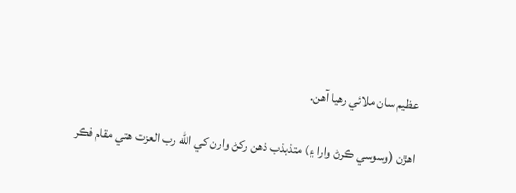عظيم سان ملائي رهيا آهن.

اهڙن (وسوسي ڪرڻ وارا ۽) متذبذب ذهن رکڻ وارن کي الله رب العزت هتي مقام فڪر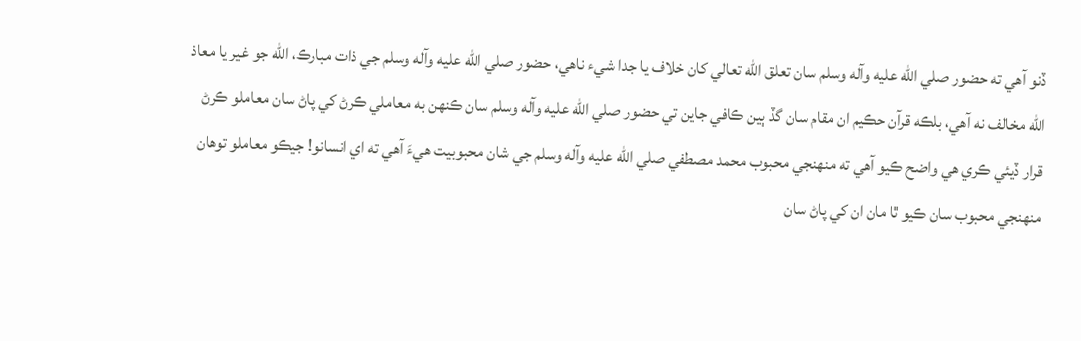ڏنو آهي ته حضور صلي الله عليه وآله وسلم سان تعلق الله تعالي کان خلاف يا جدا شيء ناهي، حضور صلي الله عليه وآله وسلم جي ذات مبارڪ، الله جو غير يا معاذ الله مخالف نه آهي، بلڪه قرآن حڪيم ان مقام سان گڏ ٻين ڪافي جاين تي حضور صلي الله عليه وآله وسلم سان ڪنهن به معاملي ڪرڻ کي پاڻ سان معاملو ڪرڻ قرار ڏيئي ڪري هي واضح ڪيو آهي ته منهنجي محبوب محمد مصطفي صلي الله عليه وآله وسلم جي شان محبوبيت هيءَ آهي ته اي انسانو! جيڪو معاملو توهان منهنجي محبوب سان ڪيو ٿا مان ان کي پاڻ سان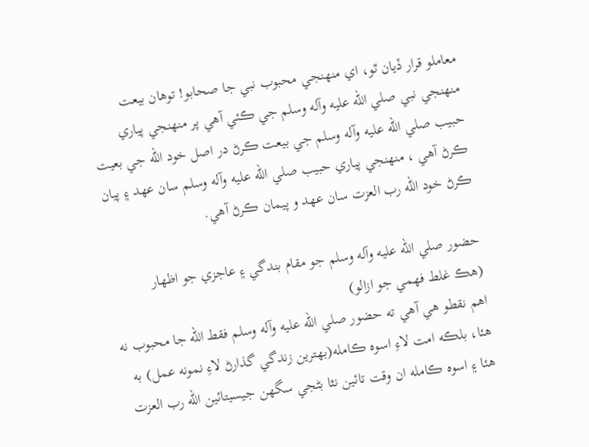معاملو قرار ڏيان ٿو، اي منهنجي محبوب نبي جا صحابو! توهان بيعت منهنجي نبي صلي الله عليه وآله وسلم جي ڪئي آهي پر منهنجي پياري حبيب صلي الله عليه وآله وسلم جي بيعت ڪرڻ در اصل خود الله جي بعيت ڪرڻ آهي ، منهنجي پياري حبيب صلي الله عليه وآله وسلم سان عهد ۽ پيان ڪرڻ خود الله رب العزت سان عهد و پيمان ڪرڻ آهي.

حضور صلي الله عليه وآله وسلم جو مقام بندگي ۽ عاجزي جو اظهار
(هڪ غلط فهمي جو ازالو)
اهم نقطو هي آهي ته حضور صلي الله عليه وآله وسلم فقط الله جا محبوب نه هئا، بلڪه امت لاءِ اسوه ڪامله(بهترين زندگي گذارڻ لاءِ نمونه عمل) به هئا ۽ اسوه ڪامله ان وقت تائين نٿا بڻجي سگهن جيسيتائين الله رب العزت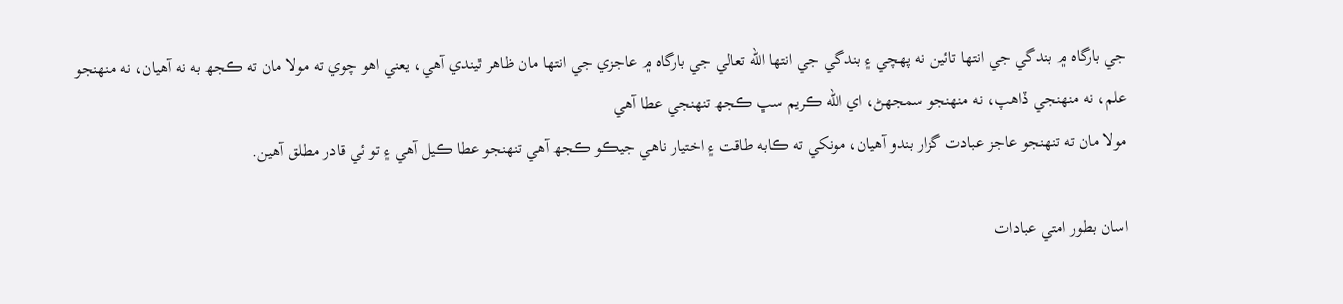جي بارگاه ۾ بندگي جي انتها تائين نه پهچي ۽ بندگي جي انتها الله تعالي جي بارگاه ۾ عاجزي جي انتها مان ظاهر ٿيندي آهي، يعني اهو چوي ته مولا مان ته ڪجھ به نه آهيان، نه منهنجو علم، نه منهنجي ڏاهپ، نه منهنجو سمجهڻ، اي الله ڪريم سڀ ڪجھ تنهنجي عطا آهي
مولا مان ته تنهنجو عاجز عبادت گزار بندو آهيان، مونکي ته ڪابه طاقت ۽ اختيار ناهي جيڪو ڪجھ آهي تنهنجو عطا ڪيل آهي ۽ تو ئي قادر مطلق آهين.

اسان بطور امتي عبادات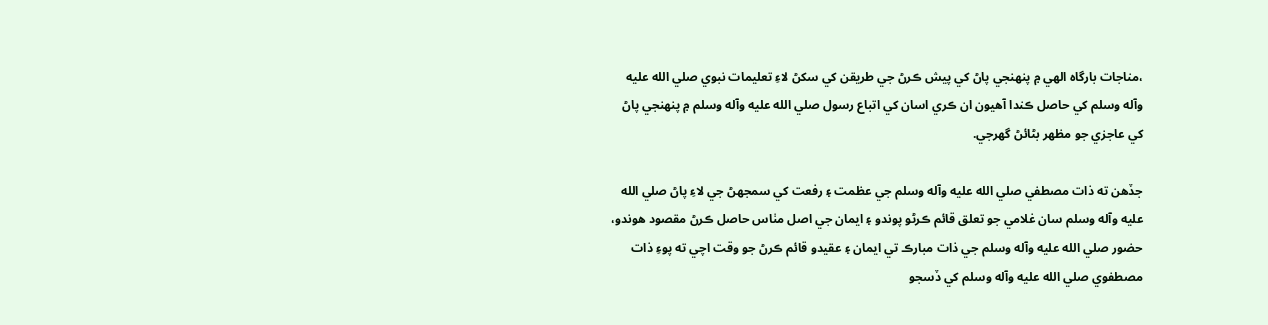،مناجات بارگاه الهي ۾ پنهنجي پاڻ کي پيش ڪرڻ جي طريقن کي سکڻ لاءِ تعليمات نبوي صلي الله عليه وآله وسلم کي حاصل ڪندا آهيون ان ڪري اسان کي اتباع رسول صلي الله عليه وآله وسلم ۾ پنهنجي پاڻ کي عاجزي جو مظهر بڻائڻ گهرجي.

جڏهن ته ذات مصطفي صلي الله عليه وآله وسلم جي عظمت ۽ رفعت کي سمجهڻ جي لاءِ پاڻ صلي الله عليه وآله وسلم سان غلامي جو تعلق قائم ڪرڻو پوندو ۽ ايمان جي اصل مٺاس حاصل ڪرڻ مقصود هوندو، حضور صلي الله عليه وآله وسلم جي ذات مبارڪ تي ايمان ۽ عقيدو قائم ڪرڻ جو وقت اچي ته پوءِ ذات مصطفوي صلي الله عليه وآله وسلم کي ڏسجو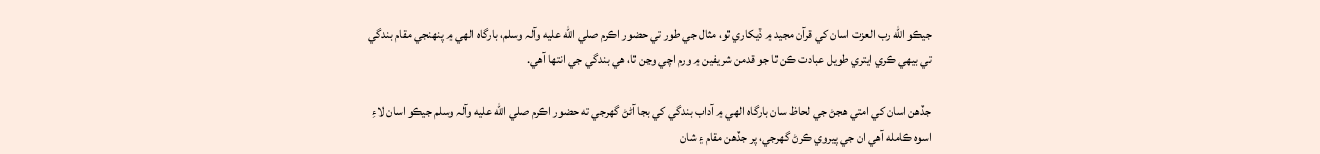جيڪو الله رب العزت اسان کي قرآن مجيد ۾ ڏيکاري ٿو، مثال جي طور تي حضور اڪرم صلي الله عليه وآلہ وسلم، بارگاه الهي ۾ پنهنجي مقام بندگي تي بيهي ڪري ايتري طويل عبادت ڪن ٿا جو قدمن شريفين ۾ ورم اچي وڃن ٿا، هي بندگي جي انتها آهي.

جڏهن اسان کي امتي هجڻ جي لحاظ سان بارگاه الهي ۾ آداب بندگي کي بجا آڻڻ گهرجي ته حضور اڪرم صلي الله عليه وآلہ وسلم جيڪو اسان لاءِ اسوه ڪامله آهي ان جي پيروي ڪرڻ گهرجي، پر جڏهن مقام ۽ شان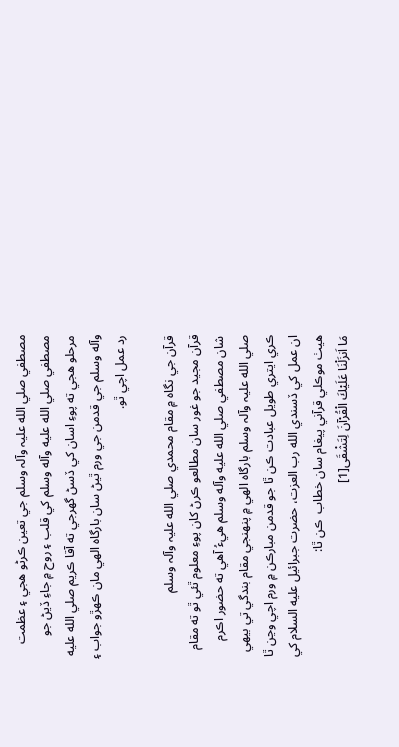مصطفي صلي الله عليہ وآلہ وسلم جي تعين ڪرڻو هجي ۽ عظمت مصطفي صلي الله عليه وآله وسلم کي قلب ۽ روح ۾ جاءِ ڏيڻ جو مرحلو هجي ته پوءِ اسان کي ڏسڻ گهرجي ته آقا ڪريم صلي الله عليه وآله وسلم جي قدمن جي ورم ٿيڻ سان بارگاه الهي مان ڪهڙو جواب ۽ رد عمل اچي ٿو.

قرآن جي نگاه ۾ مقام محمدي صلي الله عليہ وآلہ وسلم
قرآن مجيد جو غور سان مطالعو ڪرڻ کان پوءِ معلوم ٿئي ٿو ته مقام شان مصطفي صلي الله عليه وآله وسلم هيءُ آهي ته حضور اڪرم صلي الله عليہ وآلہ وسلم بارگاه الهي ۾ پنهنجي مقام بندگي تي بيهي ڪري ايتري طويل عبادت ڪن ٿا جو قدمن مبارڪن ۾ ورم اچي وڃن ٿا ان عمل کي ڏسندي الله رب العزت، حضرت جبرائيل عليه السلام کي هيٺ موڪلي قرآني پيغام سان خطاب  ڪن ٿا:
مَا اَنزَلْنَا عَلَيْكَ الْقُرْآنَ لِتَشْقَى[1]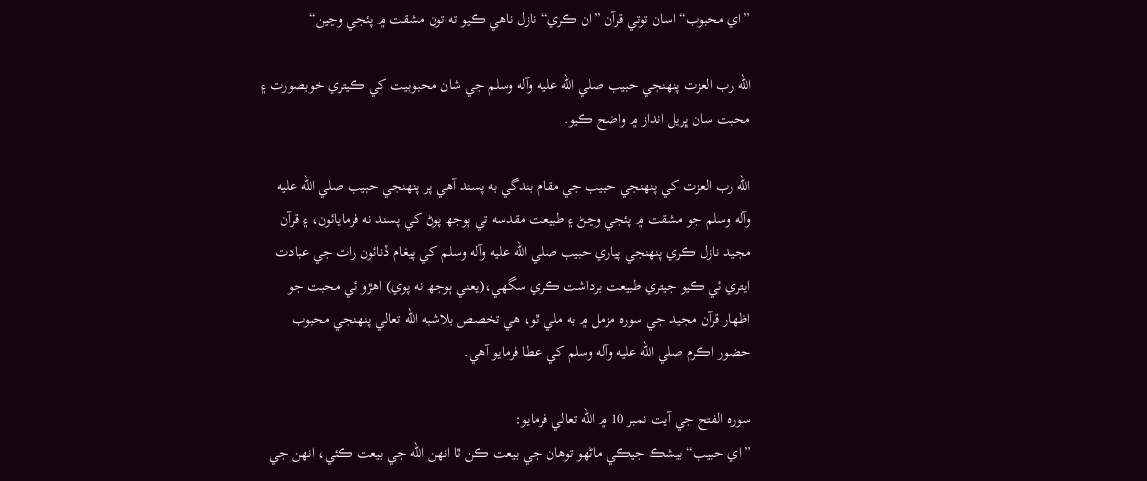”اي محبوب“ اسان توتي قرآن ”ان ڪري“ نازل ناهي ڪيو ته تون مشقت ۾ پئجي وڃين“

الله رب العزت پنهنجي حبيب صلي الله عليه وآله وسلم جي شان محبوبيت کي ڪيتري خوبصورت ۽ محبت سان ڀريل انداز ۾ واضح ڪيو.

الله رب العزت کي پنهنجي حبيب جي مقام بندگي به پسند آهي پر پنهنجي حبيب صلي الله عليه وآله وسلم جو مشقت ۾ پئجي وڃڻ ۽ طبيعت مقدسه تي ٻوجھ پوڻ کي پسند نه فرمايائون، ۽ قرآن مجيد نازل ڪري پنهنجي پياري حبيب صلي الله عليه وآله وسلم کي پيغام ڏنائون رات جي عبادت ايتري ئي ڪيو جيتري طبيعت برداشت ڪري سگهي،(يعني ٻوجھ نه پوي) اهڙو ئي محبت جو اظهار قرآن مجيد جي سوره مزمل ۾ به ملي ٿو، هي تخصص بلاشبه الله تعالي پنهنجي محبوب حضور اڪرم صلي الله عليه وآله وسلم کي عطا فرمايو آهي.

سوره الفتح جي آيت نمبر 10 ۾ الله تعالي فرمايو:
”اي حبيب“ بيشڪ جيڪي ماڻهو توهان جي بيعت ڪن ٿا انهن الله جي بيعت ڪئي، انهن جي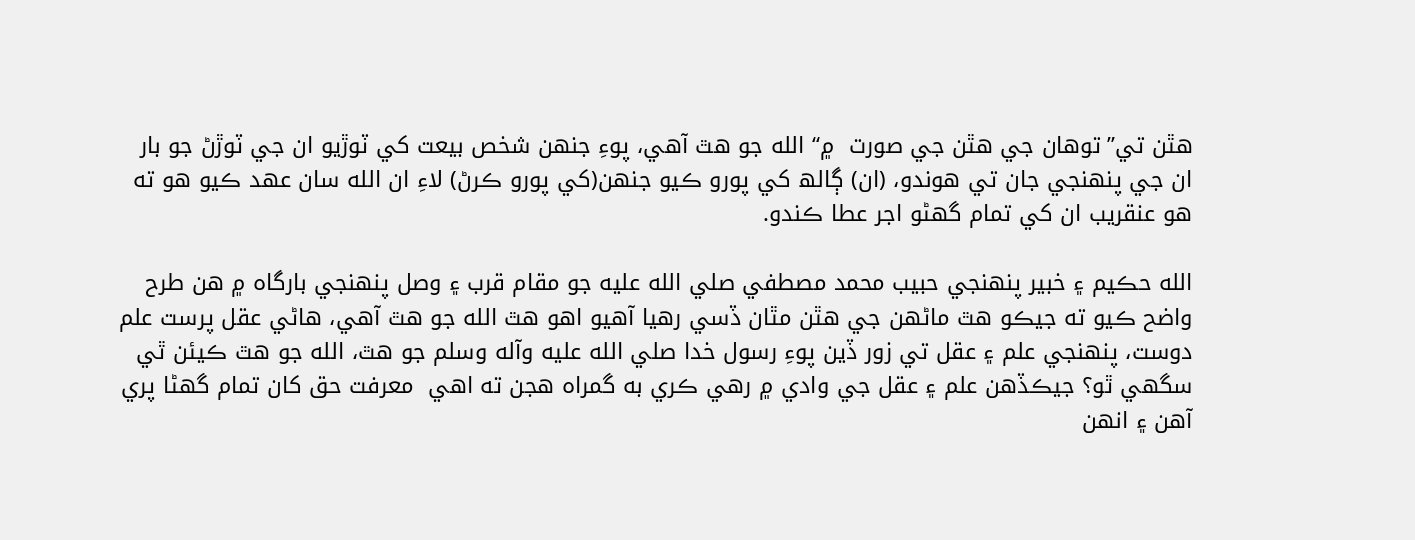هٿن تي”توهان جي هٿن جي صورت  ۾“ الله جو هٿ آهي، پوءِ جنهن شخص بيعت کي ٽوڙيو ان جي ٽوڙڻ جو بار ان جي پنهنجي جان تي هوندو، (ان) ڳالھ کي پورو ڪيو جنهن(کي پورو ڪرڻ) لاءِ ان الله سان عهد ڪيو هو ته هو عنقريب ان کي تمام گهڻو اجر عطا ڪندو.

الله حڪيم ۽ خبير پنهنجي حبيب محمد مصطفي صلي الله عليه جو مقام قرب ۽ وصل پنهنجي بارگاه ۾ هن طرح واضح ڪيو ته جيڪو هٿ ماڻهن جي هٿن مٿان ڏسي رهيا آهيو اهو هٿ الله جو هٿ آهي، هاڻي عقل پرست علم دوست، پنهنجي علم ۽ عقل تي زور ڏين پوءِ رسول خدا صلي الله عليه وآله وسلم جو هٿ، الله جو هٿ ڪيئن ٿي سگهي ٿو؟ جيڪڏهن علم ۽ عقل جي وادي ۾ رهي ڪري به گمراه هجن ته اهي  معرفت حق کان تمام گهڻا پري آهن ۽ انهن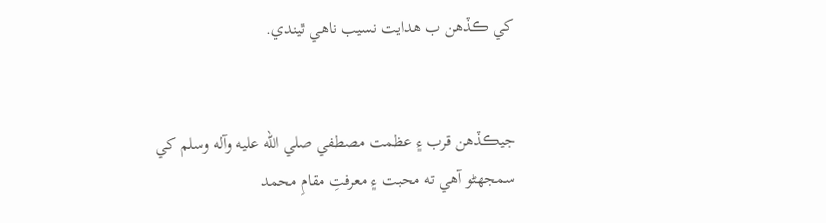کي ڪڏهن ب هدايت نسيب ناهي ٿيندي.


جيڪڏهن قرب ۽ عظمت مصطفي صلي الله عليه وآله وسلم کي سمجهڻو آهي ته محبت ۽ معرفتِ مقامِ محمد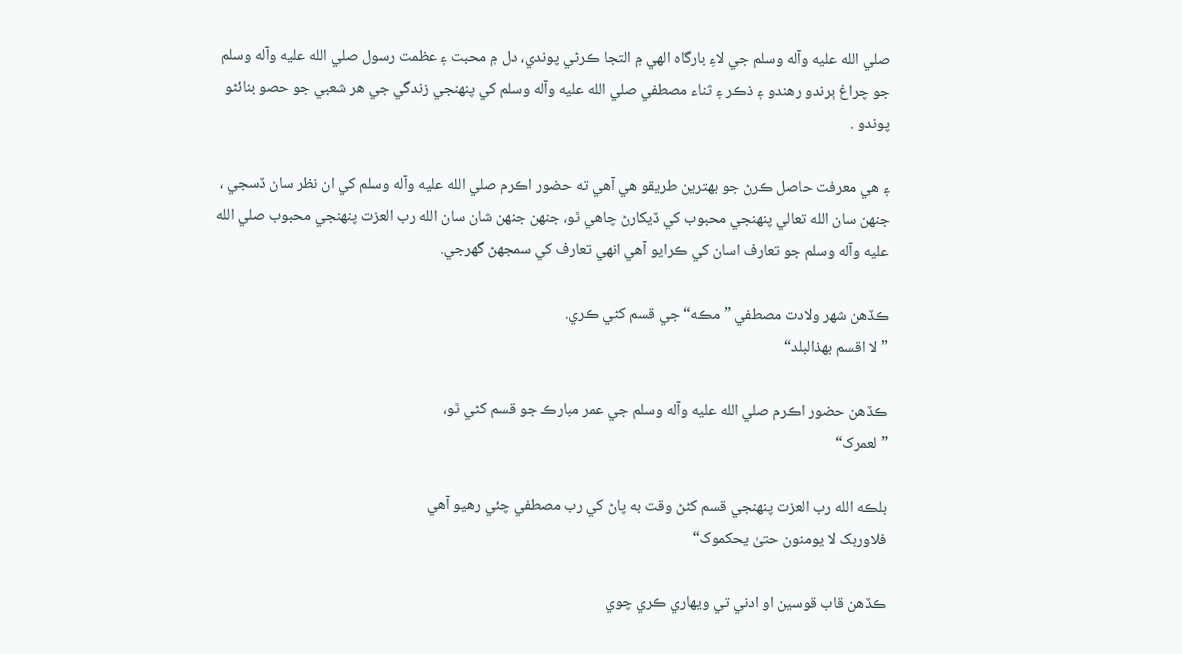صلي الله عليه وآله وسلم جي لاءِ بارگاه الهي ۾ التجا ڪرڻي پوندي، دل ۾ محبت ۽ عظمت رسول صلي الله عليه وآله وسلم جو چراغ ٻرندو رهندو ۽ ذڪر ۽ ثناء مصطفي صلي الله عليه وآله وسلم کي پنهنجي زندگي جي هر شعبي جو حصو بنائڻو پوندو .

۽ هي معرفت حاصل ڪرڻ جو بهترين طريقو هي آهي ته حضور اڪرم صلي الله عليه وآله وسلم کي ان نظر سان ڏسجي ، جنهن سان الله تعالي پنهنجي محبوب کي ڏيکارڻ چاهي ٿو، جنهن جنهن شان سان الله رب العزت پنهنجي محبوب صلي الله عليه وآله وسلم جو تعارف اسان کي ڪرايو آهي انهي تعارف کي سمجهڻ گهرجي.

ڪڏهن شهر ولادت مصطفي ”مڪه“ جي قسم کڻي ڪري.
”لا اقسم بھذالبلد“

ڪڏهن حضور اڪرم صلي الله عليه وآله وسلم جي عمر مبارڪ جو قسم کڻي ٿو،
”لعمرک“

بلڪه الله رب العزت پنهنجي قسم کڻڻ وقت به پاڻ کي رب مصطفي چئي رهيو آهي
فلاوربک لا یومنون حتیٰ یحکموک“

ڪڏهن قاب قوسين او ادني تي ويهاري ڪري چوي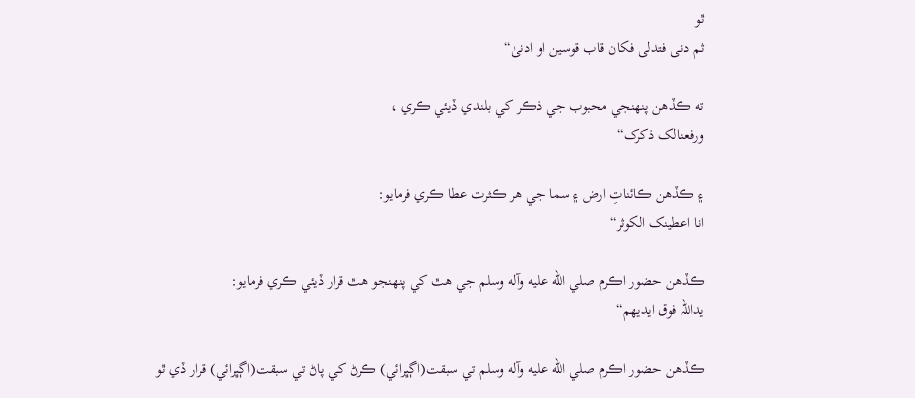ٿو
ثم دنی فتدلی فکان قاب قوسین او ادنیٰ“

ته ڪڏهن پنهنجي محبوب جي ذڪر کي بلندي ڏيئي ڪري ،
ورفعنالک ذکرک“

۽ ڪڏهن ڪائناتِ ارض ۽ سما جي هر ڪثرت عطا ڪري فرمايو:
انا اعطينک الکوثر“

ڪڏهن حضور اڪرم صلي الله عليه وآله وسلم جي هٿ کي پنهنجو هٿ قرار ڏيئي ڪري فرمايو:
یداللہ فوق ایدیھم“

ڪڏهن حضور اڪرم صلي الله عليه وآله وسلم تي سبقت(اڳڀرائي) ڪرڻ کي پاڻ تي سبقت(اڳڀرائي) قرار ڏي ٿو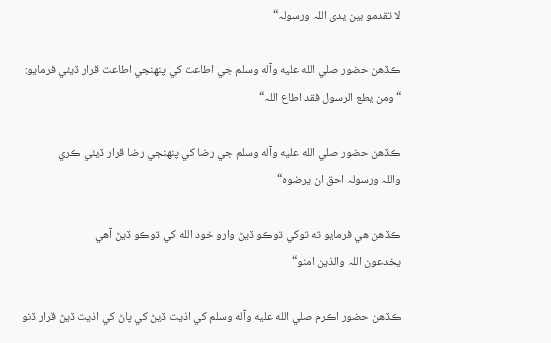لا تقدمو بین یدی اللہ ورسولہ“

ڪڏهن حضور صلي الله عليه وآله وسلم جي اطاعت کي پنهنجي اطاعت قرار ڏيئي فرمايو:
“ومن یطع الرسول فقد اطاع اللہ“

ڪڏهن حضور صلي الله عليه وآله وسلم جي رضا کي پنهنجي رضا قرار ڏيئي ڪري
واللہ ورسولہ احق ان یرضوہ“

ڪڏهن هي فرمايو ته توکي ڌوڪو ڏيڻ وارو خود الله کي ڌوڪو ڏيڻ آهي
یخدعون اللہ والذین امنو“

ڪڏهن حضور اڪرم صلي الله عليه وآله وسلم کي اذيت ڏيڻ کي پاڻ کي اذيت ڏيڻ قرار ڏنو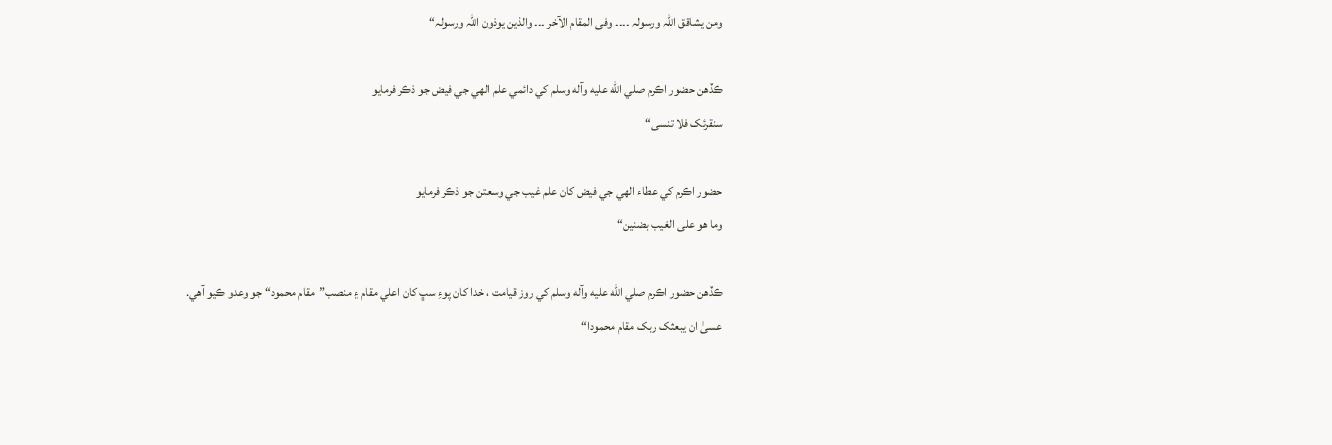ومن یشاقق اللہ ورسولہ ۔۔۔۔ وفی المقام الآخر ۔۔۔ والذین یوذون اللہ ورسولہ“

ڪڏهن حضور اڪرم صلي الله عليه وآله وسلم کي دائمي علم الهي جي فيض جو ذڪر فرمايو
سنقرئک فلا تنسی“

حضور اڪرم کي عطاء الهي جي فيض کان علم غيب جي وسعتن جو ذڪر فرمايو
وما ھو علی الغیب بضنین“

ڪڏهن حضور اڪرم صلي الله عليه وآله وسلم کي روز قيامت ، خدا کان پوءِ سڀ کان اعلي مقام ۽ منصب”مقام محمود“ جو وعدو ڪيو آهي.
عسیٰ ان یبعثک ربک مقام محمودا“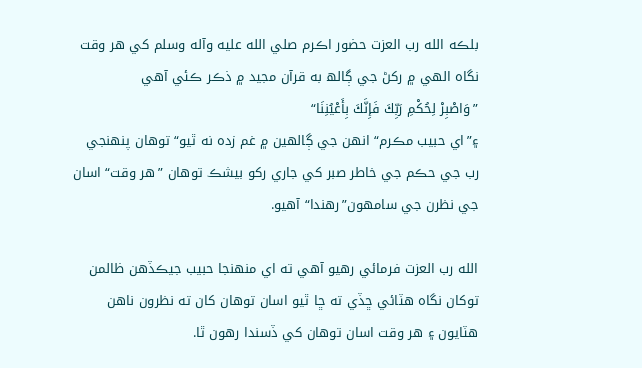بلڪه الله رب العزت حضور اڪرم صلي الله عليه وآله وسلم کي هر وقت نگاه الهي ۾ رکڻ جي ڳالھ به قرآن مجيد ۾ ذڪر ڪئي آهي
”وَاصْبِرْ لِحُكْمِ رَبِّكَ فَإِنَّكَ بِأَعْيُنِنَا“
۽”اي حبيب مڪرم“ انهن جي ڳالهين ۾ غم زده نه ٿيو“ توهان پنهنجي رب جي حڪم جي خاطر صبر کي جاري رکو بيشڪ توهان ”هر وقت“ اسان جي نظرن جي سامهون”رهندا“ آهيو.

الله رب العزت فرمائي رهيو آهي ته اي منهنجا حبيب جيڪڏهن ظالمن توکان نگاه هٽائي ڇڏي ته ڇا ٿيو اسان توهان کان ته نظرون ناهن هٽايون ۽ هر وقت اسان توهان کي ڏسندا رهون ٿا.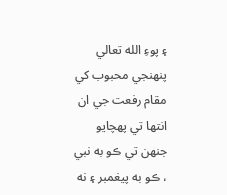۽ پوءِ الله تعالي پنهنجي محبوب کي مقام رفعت جي ان انتها تي پهچايو جنهن تي ڪو به نبي ، ڪو به پيغمبر ۽ نه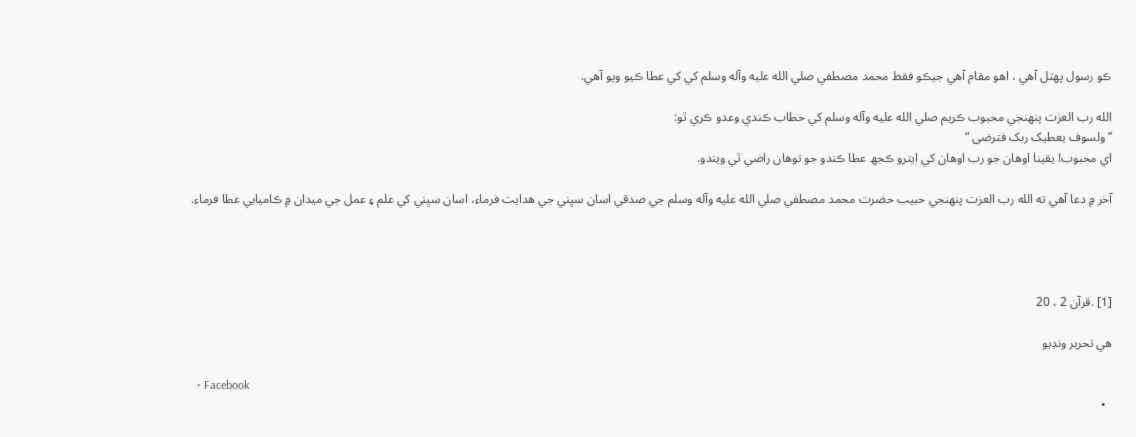ڪو رسول پهتل آهي ، اهو مقام آهي جيڪو فقط محمد مصطفي صلي الله عليه وآله وسلم کي کي عطا ڪيو ويو آهي.

الله رب العزت پنهنجي محبوب ڪريم صلي الله عليه وآله وسلم کي خطاب ڪندي وعدو ڪري ٿو:
”ولسوف یعطیک ربک فترضی “
اي محبوب! يقينا اوهان جو رب اوهان کي ايترو ڪجھ عطا ڪندو جو توهان راضي ٿي ويندو.

آخر ۾ دعا آهي ته الله رب العزت پنهنجي حبيب حضرت محمد مصطفي صلي الله عليه وآله وسلم جي صدقي اسان سڀني جي هدايت فرماء، اسان سڀني کي علم ۽ عمل جي ميدان ۾ ڪاميابي عطا فرماء.




[1] .قرآن 2 ، 20

هي تحرير ونڊيو

  • Facebook
  •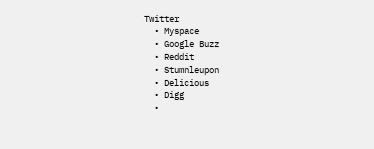Twitter
  • Myspace
  • Google Buzz
  • Reddit
  • Stumnleupon
  • Delicious
  • Digg
  •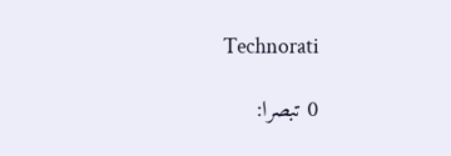Technorati

0 تبصرا: